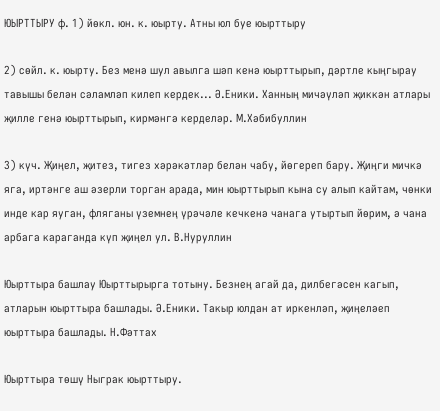ЮЫРТТЫРУ ф. 1) йөкл. юн. к. юырту. Атны юл буе юырттыру

2) сөйл. к. юырту. Без менә шул авылга шәп кенә юырттырып, дәртле кыңгырау тавышы белән сәламләп килеп кердек... Ә.Еники. Ханның мичәүләп җиккән атлары җилле генә юырттырып, кирмәнгә керделәр. М.Хәбибуллин

3) күч. Җиңел, җитез, тигез хәрәкәтләр белән чабу, йөгереп бару. Җиңги мичкә яга, иртәнге аш әзерли торган арада, мин юырттырып кына су алып кайтам, чөнки инде кар яуган, фляганы үземнең үрәчәле кечкенә чанага утыртып йөрим, ә чана арбага караганда күп җиңел ул. В.Нуруллин

Юырттыра башлау Юырттырырга тотыну. Безнең агай да, дилбегәсен кагып, атларын юырттыра башлады. Ә.Еники. Такыр юлдан ат иркенләп, җиңеләеп юырттыра башлады. Н.Фәттах

Юырттыра төшү Ныграк юырттыру.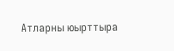Атларны юырттыра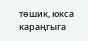төшик, юкса караңгыга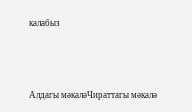калабыз



Алдагы мәкаләЧираттагы мәкалә